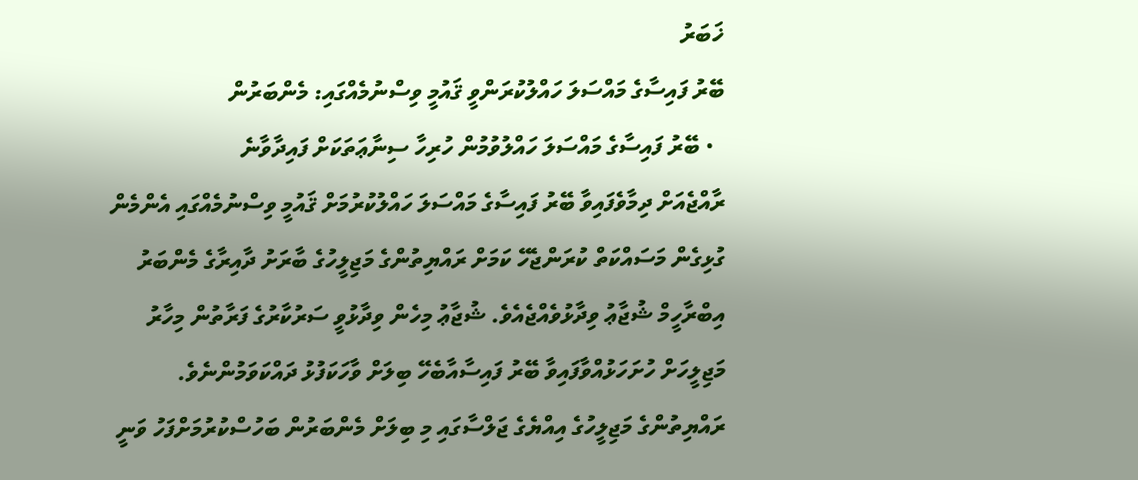ޚަބަރު
ބޭރު ފައިސާގެ މައްސަލަ ހައްލުކުރަންވީ ޤައުމީ ވިސްނުމެއްގައި: މެންބަރުން
  • ބޭރު ފައިސާގެ މައްސަލަ ހައްލުވުމުން ހުރިހާ ސިނާޢަތަކަށް ފައިދާވާނެ
ރާއްޖެއަށް ދިމާވެފައިވާ ބޭރު ފައިސާގެ މައްސަލަ ހައްލުކުރުމަށް ޤައުމީ ވިސްނުމެއްގައި އެންމެން ގުޅިގެން މަސައްކަތް ކުރަންޖެހޭ ކަމަށް ރައްޔިތުންގެ މަޖިލީހުގެ ބާރަށު ދާއިރާގެ މެންބަރު އިބްރާހީމް ޝުޖާޢު ވިދާޅުވެއްޖެއެވެ. ޝުޖާޢު މިހެން ވިދާޅުވީ ސަރުކާރުގެ ފަރާތުން މިހާރު މަޖިލީހަށް ހުށަހަޅުއްވާފައިވާ ބޭރު ފައިސާއާބެހޭ ބިލަށް ވާހަކަފުޅު ދައްކަވަމުންނެވެ. ރައްޔިތުންގެ މަޖިލީހުގެ އިއްޔެގެ ޖަލްސާގައި މި ބިލަށް މެންބަރުން ބަހުސްކުރުމަށްފަހު ވަނީ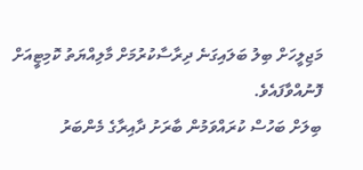މަޖިލީހަށް ބިލު ބަލައިގަނެ ދިރާސާކުރުމަށް މާލިއްޔަތު ކޮމިޓީއަށް ފޮނުއްވާފައެވެ.
ބިލަށް ބަހުސް ކުރައްވަމުން ބާރަށު ދާއިރާގެ މެންބަރު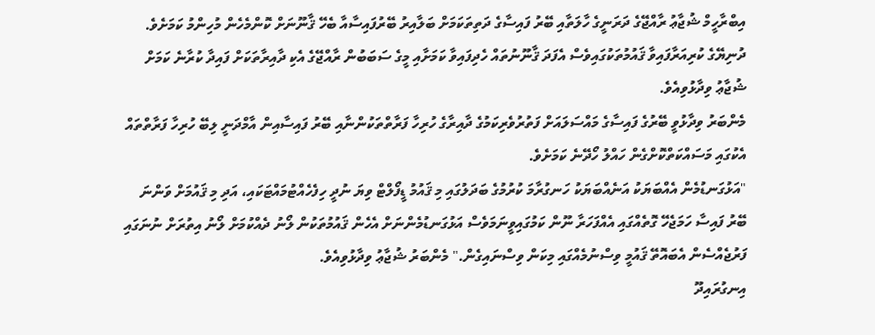އިބްރާހީމް ޝުޖާޢު ރާއްޖޭގެ ދަރަނީގެ ހާލަތާއި ބޭރު ފައިސާގެ ދަތިތަކަމަށް ބަލާއިރު ބޭރުފައިސާއާ ބެހޭ ޤާނޫނަށް ކޮންމެހެން މުހިންމު ކަމަށެވެ. ދުނިޔޭގެ ކުރިއަރާފައިވާ ޤައުމުތަކުގައިވެސް އެފަދަ ޤާނޫނުތައް ހެދިފައިވާ ކަމަށާއި މީގެ ސަބަބުން ރާއްޖޭގެ އެކި ދާއިރާތަކަށް ފައިދާ ކުރާނެ ކަމަށް ޝުޖާޢު ވިދާޅުވިއެވެ.
މެންބަރު ވިދާޅުވީ ބޭރުގެ ފައިސާގެ މައްސަލައަށް ފަތުރުވެރިކަމުގެ ދާއިރާގެ ހުރިހާ ފަރާތްތަކުންނާއި ބޭރު ފައިސާއިން އާމްދަނީ ލިބޭ ހުރިހާ ފަރާތްތައް އެކުގައި މަސައްކަތްކޮށްގެން ހައްލު ހޯދޭނެ ކަމަށެވެ.
"އަޅުގަނޑުމެން އެއްބަޔަކު އަނެއްބަޔަކު ހަނގުރާމަ ކުރުމުގެ ބަދަލުގައި މި ޤައުމު ޑީފޯލްޓް ވިޔަ ނުދީ ހިފެހެއްޓުމައްޓަކައި، އަދި މި ޤައުމަށް ވަންނަ ބޭރު ފައިސާ ހަމަޖެހޭ ގޮތެއްގައި އެއްފަހަރާ ނޫން ކަމުގައިވީނަމަވެސް އަޅުގަނޑުމެންނަށް އެހެން ޤައުމުތަކުން ލޯނު ދެއްކުމަށް ލޯނު އިތުރަށް ނުނަގައި ފަރުޖެއްސެން އެބައޮތޭ ޤައުމީ ވިސްނުމެއްގައި މިކަން ވިސްނައިގެން." މެންބަރު ޝުޖާޢު ވިދާޅުވިއެވެ.
އިނގުރައިދޫ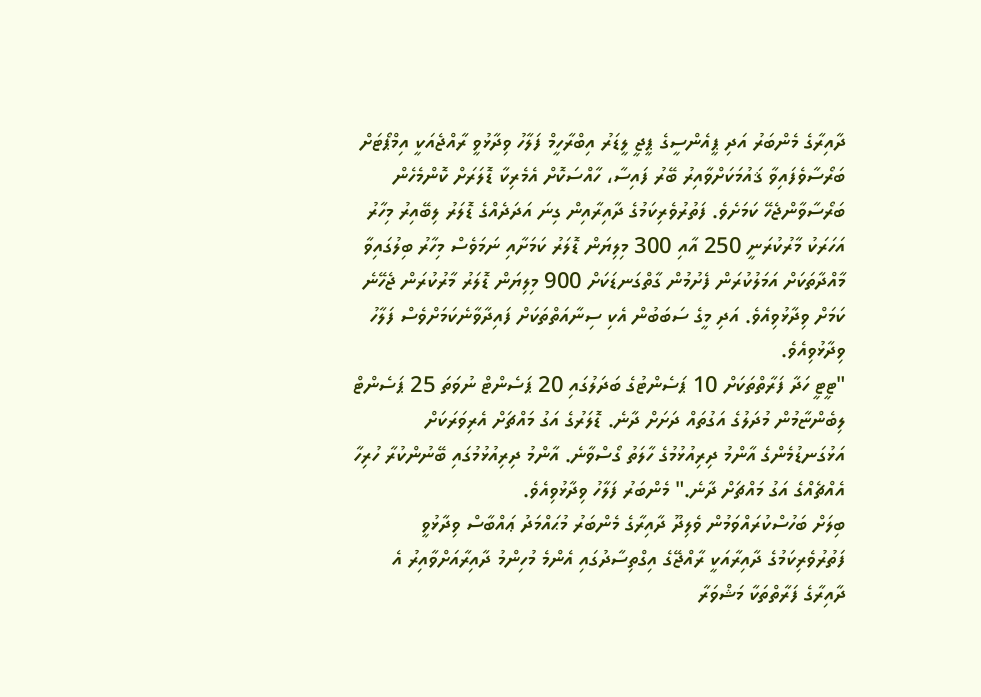ދާއިރާގެ މެންބަރު އަދި ޕީއެންސީގެ ޕީޖީ ލީޑަރު އިބްރާހީމް ފަލާހު ވިދާޅުވީ ރާއްޖެއަކީ އިމްޕޯޓަށް ބަރޯސާވެފައިވާ ޤައުމަކަށްވާއިރު ބޭރު ފައިސާ، ހާއްސަކޮށް އެމެރިކާ ޑޮލަރަށް ކޮންމެހެން ބަރޯސާވާންޖެހޭ ކަމަށެވެ. ފަތުރުވެރިކަމުގެ ދާއިރާއިން ގިނަ އަދަދެއްގެ ޑޮލަރު ލިބޭއިރު މިހާރު އަހަރަކު މާރުކުރަނީ 250 އާއި 300 މިލިޔަން ޑޮލަރު ކަމަށާއި ނަމަވެސް މިހާރު ބިލުގައިވާ މާއްދާތަކަށް އަމަލުކުރަން ފެށުމުން ގާތްގަނޑަކަށް 900 މިލިޔަން ޑޮލަރު މާރުކުރަން ޖެހޭނެ ކަމަށް ވިދާޅުވިއެވެ. އަދި މީގެ ސަބަބުން އެކި ސިނާއަތްތަކަށް ފައިދާވާނެކަމަށްވެސް ފަލާހު ވިދާޅުވިއެވެ.
"ޓީޓީ ހަދާ ފަރާތްތަކަށް 10 ޕަސެންޓުގެ ބަދަލުގައި 20 ޕަސެންޓް ނުވަތަ 25 ޕަސެންޓް ލިބެންޏާމުން މުދަލުގެ އަގުތައް ދަށަށް ދާނެ. ޑޮލަރުގެ އަގު މައްޗަށް އެރިވަރަކަށް އަޅުގަނޑުމެންގެ އާންމު ދިރިއުޅުމުގެ ހާލަތު ގޯސްވާނެ. އާންމު ދިރިއުޅުމުގައި ބޭނުންކުރާ ހުރިހާ އެއްޗެއްގެ އަގު މައްޗަށް ދާނެ." މެންބަރު ފަލާހު ވިދާޅުވިއެވެ.
ބިލަށް ބަހުސްކުރައްވަމުން ވެލިދޫ ދާއިރާގެ މެންބަރު މުޙައްމަދު ޢައްބާސް ވިދާޅުވީ ފަތުރުވެރިކަމުގެ ދާއިރާއަކީ ރާއްޖޭގެ އިގްތިސާދުގައި އެންމެ މުހިންމު ދާއިރާއަށްވާއިރު އެ ދާއިރާގެ ފަރާތްތަކާ މަޝްވަރާ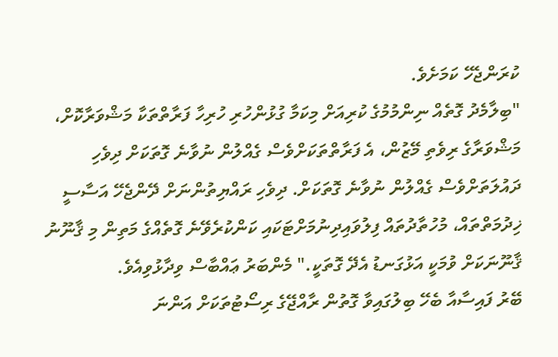ކުރަންޖެހޭ ކަމަށެވެ.
"ބިލާމެދު ގޮތެއް ނިންމުމުގެ ކުރިއަށް މިކަމާ ގުޅުންހުރި ހުރިހާ ފަރާތްތަކާ މަޝްވަރާކޮށް، މަޝްވަރާގެ ރިވެތި މޭޒުން، އެ ފަރާތްތަކަށްވެސް ގެއްލުން ނުވާނެ ގޮތަކަށް ދިވެހި ދައުލަތަށްވެސް ގެއްލުން ނުވާނެ ގޮތަކަށް. ދިވެހި ރައްޔިތުންނަށް ދޭންޖެހޭ އަސާސީ ޚިދުމަތްތައް، މުހުތާދުތައް ފިލުވައިދިނުމަށްޓަކައި ކަންކުރެވޭނެ ގޮތެއްގެ މަތިން މި ޤާނޫނު ޤާނޫނަކަށް ވުމަކީ އަޅުގަނޑު އެދޭ ގޮތަކީ." މެންބަރު ޢައްބާސް ވިދާޅުވިއެވެ.
ބޭރު ފައިސާއާ ބެހޭ ބިލުގައިވާ ގޮތުން ރާއްޖޭގެ ރިސޯޓުތަކަށް އަންނަ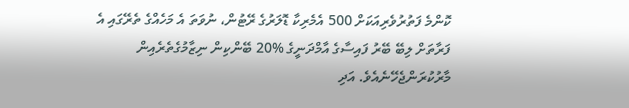ކޮންމެ ފަތުރުވެރިއަކަށް 500 އެމެރިކާ ޑޮލަރުގެ ރޭޓުން، ނުވަތަ އެ މަހެއްގެ ތެރޭގައި އެ ފަރާތަށް ލިބޭ ބޭރު ފައިސާގެ އާމްދަނީގެ %20 ބޭންކިން ނިޒާމުގެތެރެއިން މާރުކުރަންޖެހޭނެއެވެ. އަދި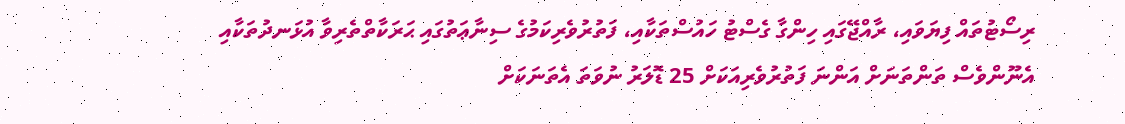ރިސޯޓުތައް ފިޔަވައި، ރާއްޖޭގައި ހިންގާ ގެސްޓު ހައުސްތަކާއި، ފަތުރުވެރިކަމުގެ ސިނާޢަތުގައި ޙަރަކާތްތެރިވާ އުޅަނދުތަކާއި އެނޫންވެސް ތަންތަނަށް އަންނަ ފަތުރުވެރިއަކަށް 25 ޑޮލަރު ނުވަތަ އެތަނަކަށް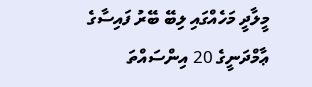މީލާދީ މަހެއްގައި ލިބޭ ބޭރު ފައިސާގެ ޢާމްދަނީގެ 20 އިންސައްތަ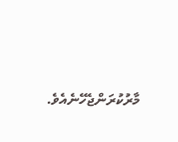މާރުކުރަންޖެހޭނެއެވެ.